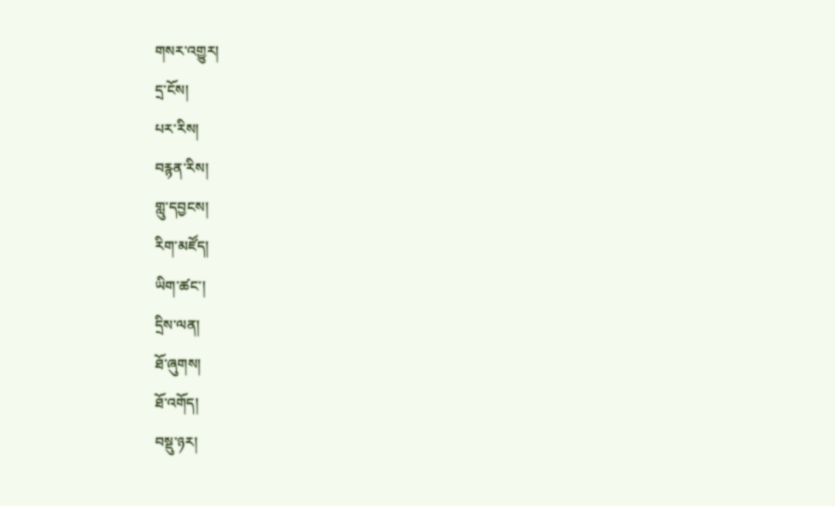གསར་འགྱུར།
དྲ་ངོས།
པར་རིས།
བརྙན་རིས།
གླུ་དབྱངས།
རིག་མཛོད།
ཡིག་ཚང་།
དྲིས་ལན།
ཐོ་ཞུགས།
ཐོ་འགོད།
བསྡུ་ཉར།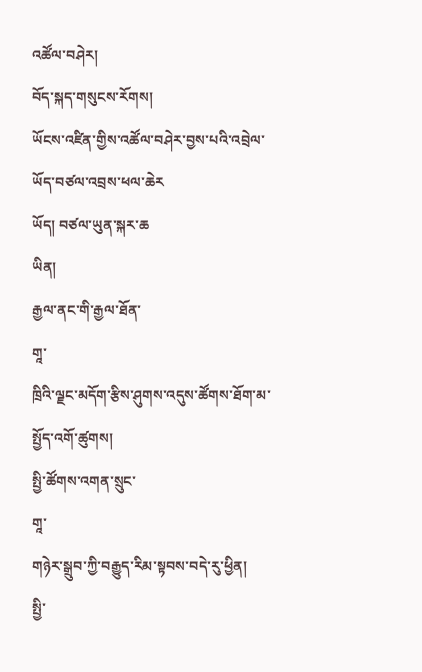འཚོལ་བཤེར།
བོད་སྐད་གསུངས་རོགས།
ཡོངས་འཛིན་གྱིས་འཚོལ་བཤེར་བྱས་པའི་འབྲེལ་ཡོད་བཙལ་འབྲས་ཕལ་ཆེར
ཡོད། བཙལ་ཡུན་སྐར་ཆ
ཡིན།
རྒྱལ་ནང་གི་རྒྱལ་ཐོན་
གཱ་
ཁྲིའི་ལྗང་མདོག་རྩིས་ཤུགས་འདུས་ཚོགས་ཐོག་མ་སྤྱོད་འགོ་ཚུགས།
སྤྱི་ཚོགས་འགན་སྲུང་
གཱ་
གཉེར་སྒྲུབ་ཀྱི་བརྒྱུད་རིམ་སྟབས་བདེ་རུ་ཕྱིན།
སྤྱི་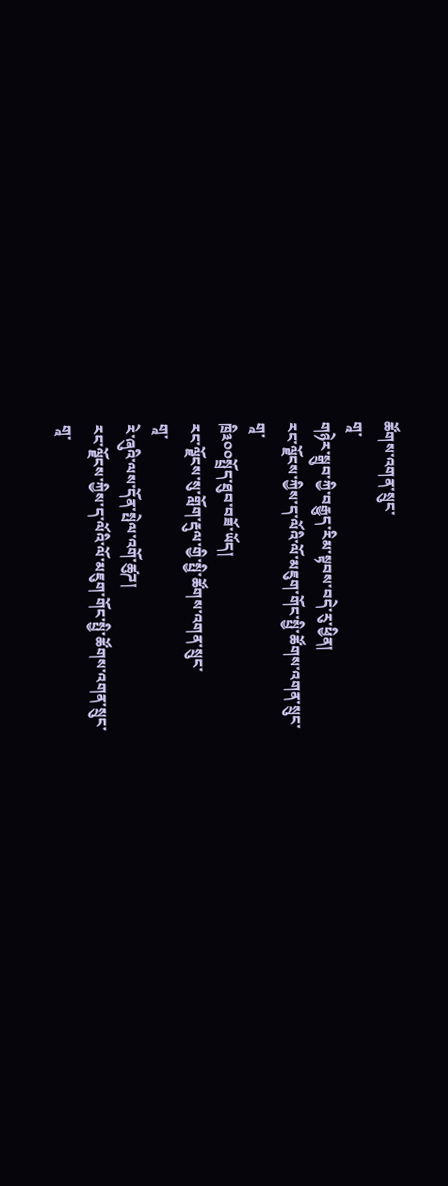ཚོགས་འགན་སྲུང་
གཱ་
གཉེར་སྒྲུབ་ཀྱི་བརྒྱུད་རིམ་སྟབས་བདེ་རུ་ཕྱིན།
རང་ལྗོངས་ཀྱིས་ད་ལོའི་ལོ་མཇུག་གོང་སྤྱི་ཚོགས་འགན་སྲུང་
གཱ་
ཁྲི༣༠༠སྤྲོད་ཐུབ་བཟོ་ཡོད།
རང་ལྗོངས་སུ་གློག་རྡུལ་གྱི་སྤྱི་ཚོགས་འགན་སྲུང་
གཱ་
རེ་ཞུའི་ལས་དོན་སྤེལ་འགོ་ཚུཌ།
རང་ལྗོངས་ཀྱིས་ད་ལོའི་ལོ་མཇུག་གོང་སྤྱི་ཚོགས་འགན་སྲུང་
གཱ་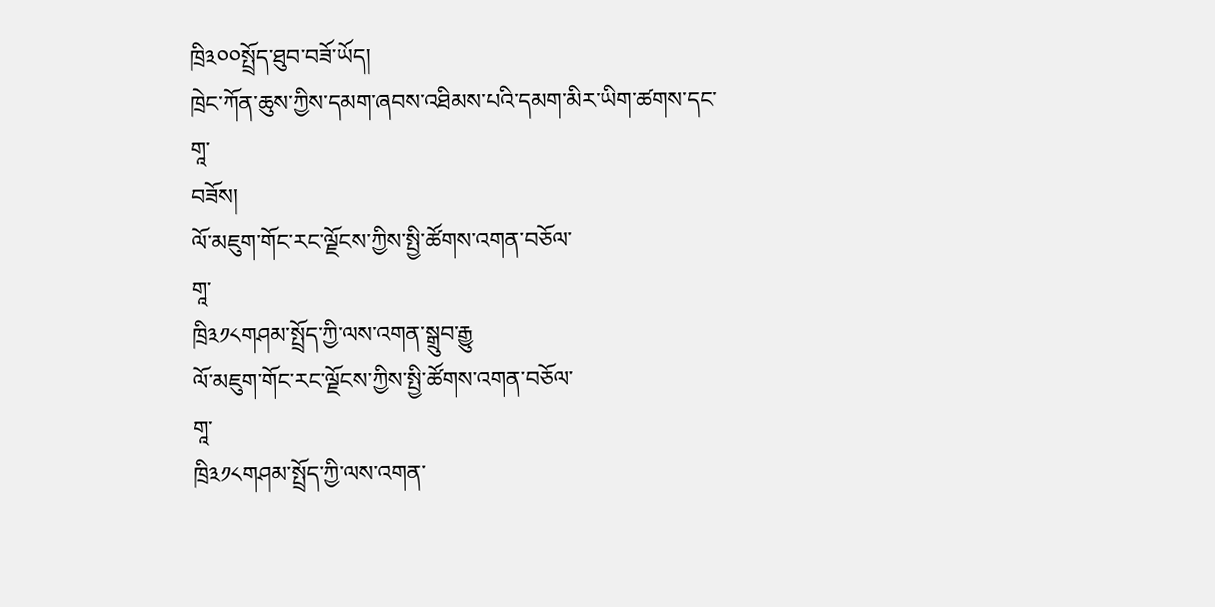ཁྲི༣༠༠སྤྲོད་ཐུབ་བཟོ་ཡོད།
ཁྲེང་ཀོན་ཆུས་ཀྱིས་དམག་ཞབས་འཐིམས་པའི་དམག་མིར་ཡིག་ཚགས་དང་
གཱ་
བཟོས།
ལོ་མཇུག་གོང་རང་ལྗོངས་ཀྱིས་སྤྱི་ཚོགས་འགན་བཅོལ་
གཱ་
ཁྲི༣༡༨གཤམ་སྤྲོད་ཀྱི་ལས་འགན་སྒྲུབ་རྒྱུ
ལོ་མཇུག་གོང་རང་ལྗོངས་ཀྱིས་སྤྱི་ཚོགས་འགན་བཅོལ་
གཱ་
ཁྲི༣༡༨གཤམ་སྤྲོད་ཀྱི་ལས་འགན་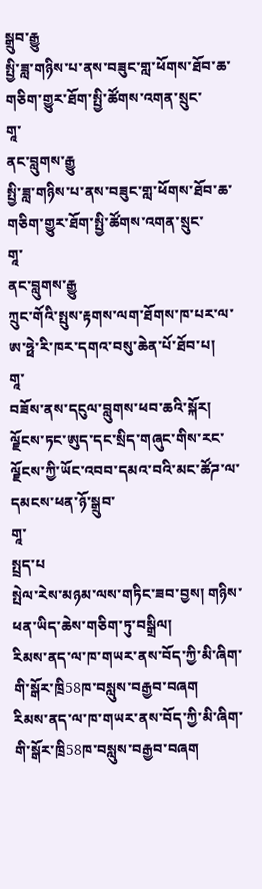སྒྲུབ་རྒྱུ
སྤྱི་ཟླ་གཉིས་པ་ནས་བཟུང་གླ་ཕོགས་ཐོབ་ཆ་གཅིག་གྱུར་ཐོག་སྤྱི་ཚོགས་འགན་སྲུང་
གཱ་
ནང་བླུགས་རྒྱུ
སྤྱི་ཟླ་གཉིས་པ་ནས་བཟུང་གླ་ཕོགས་ཐོབ་ཆ་གཅིག་གྱུར་ཐོག་སྤྱི་ཚོགས་འགན་སྲུང་
གཱ་
ནང་བླུགས་རྒྱུ
ཀྲུང་གོའི་སྤུས་རྟགས་ལག་ཐོགས་ཁ་པར་ལ་ཨ་ཧྥེ་རི་ཁར་དགའ་བསུ་ཆེན་པོ་ཐོབ་པ།
གཱ་
བཟོས་ནས་དངུལ་བླུགས་ཕབ་ཆའི་སྐོར།
ལྗོངས་ཏང་ཨུད་དང་སྲིད་གཞུང་གིས་རང་ལྗོངས་ཀྱི་ཡོང་འབབ་དམའ་བའི་མང་ཚོཌ་ལ་དམངས་ཕན་ཉོ་སྒྲུབ་
གཱ་
སྤྲད་པ
སྤེལ་རེས་མཉམ་ལས་གཏིང་ཟབ་བྱས། གཉིས་ཕན་ཡིད་ཆེས་གཅིག་ཏུ་བསྒྲིལ།
རིམས་ནད་ལ་ཁ་གཡར་ནས་བོད་ཀྱི་མི་ཞིག་གི་སྒོར་ཁྲི58ཁ་བསླུས་བརྒྱབ་བཞག
རིམས་ནད་ལ་ཁ་གཡར་ནས་བོད་ཀྱི་མི་ཞིག་གི་སྒོར་ཁྲི58ཁ་བསླུས་བརྒྱབ་བཞག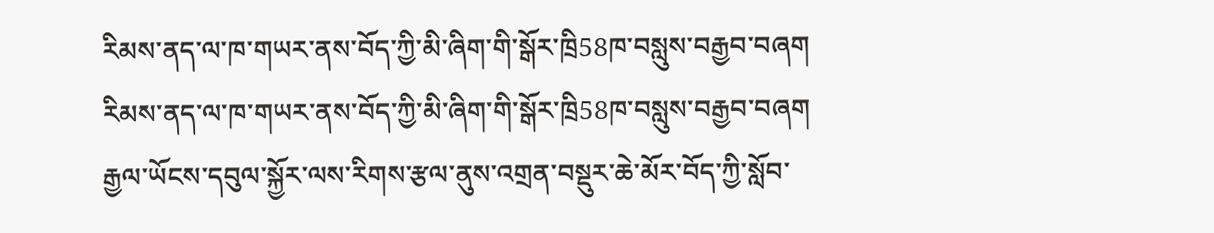རིམས་ནད་ལ་ཁ་གཡར་ནས་བོད་ཀྱི་མི་ཞིག་གི་སྒོར་ཁྲི58ཁ་བསླུས་བརྒྱབ་བཞག
རིམས་ནད་ལ་ཁ་གཡར་ནས་བོད་ཀྱི་མི་ཞིག་གི་སྒོར་ཁྲི58ཁ་བསླུས་བརྒྱབ་བཞག
རྒྱལ་ཡོངས་དབུལ་སྐྱོར་ལས་རིགས་རྩལ་ནུས་འགྲན་བསྡུར་ཆེ་མོར་བོད་ཀྱི་སློབ་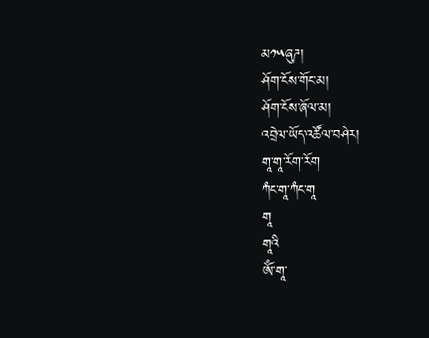མ༡༥ཞུཌ།
ཤོག་ངོས་གོང་མ།
ཤོག་ངོས་ཞོལ་མ།
འབྲེལ་ཡོད་འཚོལ་བཤེར།
གཱ་གཱ་རོག་རོག
ཀཾང་གཱ་ཀཾང་གཱ
གཱ
གཱའི
ཨོཾ་གཱ་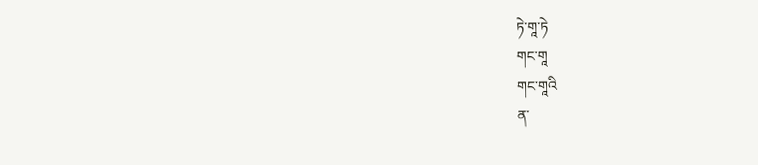ཏེ་གཱ་ཏེ
གང་གཱ
གང་གཱའི
ན་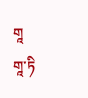གཱ
གཱ་ཏི